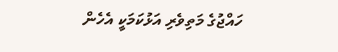ހައްޖުގެ މަތިވެރި އަޅުކަމަކީ އެހެން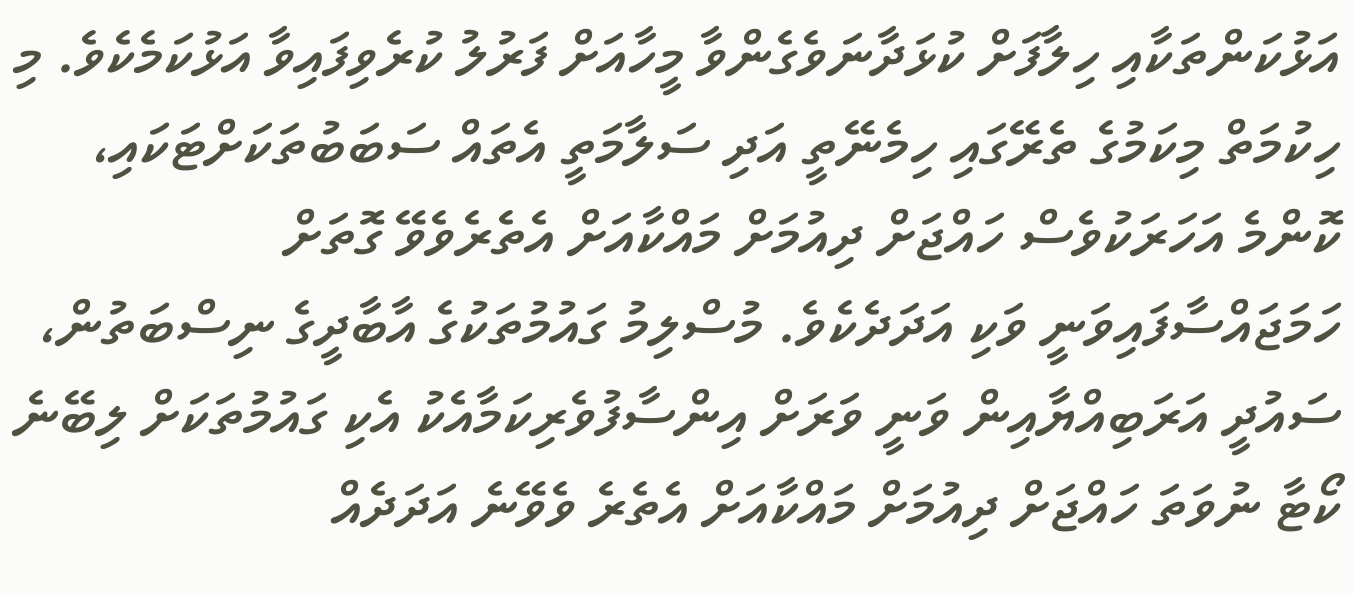އަޅުކަންތަކާއި ހިލާފަށް ކުޅަދާނަވެގެންވާ މީހާއަށް ފަރުލު ކުރެވިފައިވާ އަޅުކަމެކެވެ. މި ހިކުމަތް މިކަމުގެ ތެރޭގައި ހިމެނޭތީ އަދި ސަލާމަތީ އެތައް ސަބަބުތަކަށްޓަކައި، ކޮންމެ އަހަރަކުވެސް ހައްޖަށް ދިއުމަށް މައްކާއަށް އެތެރެވެވޭ ގޮތަށް ހަމަޖައްސާފައިވަނީ ވަކި އަދަދެކެވެ. މުސްލިމު ގައުމުތަކުގެ އާބާދީގެ ނިސްބަތުން، ސައުދީ އަރަބިއްޔާއިން ވަނީ ވަރަށް އިންސާފުވެރިކަމާއެކު އެކި ގައުމުތަކަށް ލިބޭނެ ކޯޓާ ނުވަތަ ހައްޖަށް ދިއުމަށް މައްކާއަށް އެތެރެ ވެވޭނެ އަދަދެއް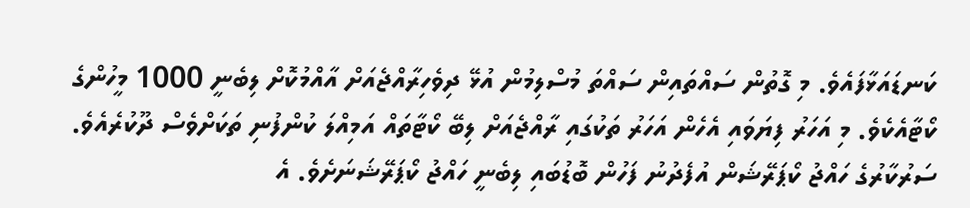ކަނޑައަޅާފައެވެ. މި ގޮތުން ސައްތައިން ސައްތަ މުސްލިމުން އުޅޭ ދިވެހިރާއްޖެއަށް އާއްމުކޮށް ލިބެނީ 1000 މީހުންގެ ކޯޓާއެކެވެ. މި އަހަރު ފިޔަވައި އެހެން އަހަރު ތަކުގައި ރާއްޖެއަށް ލިބޭ ކޯޓާތައް އަމިއްލަ ކުންފުނި ތަކަށްވެސް ދޫކުރެއެވެ. ސަރުކާރުގެ ހައްޖު ކޯޕަރޭޝަން އުފެދުނު ފަހުން ބޮޑުބައި ލިބެނީ ހައްޖު ކޯޕަރޭޝަނަށެވެ. އެ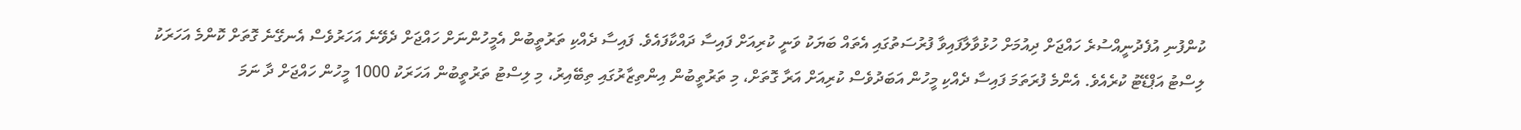ކުންފުނި އުފެދުނީއްސުރެ ހައްޖަށް ދިއުމަށް ހުޅުވާލާފައިވާ ފުރުސަތުގައި އެތައް ބަޔަކު ވަނީ ކުރިއަށް ފައިސާ ދައްކާފައެވެ. ފައިސާ ދެއްކި ތަރުތީބުން އެމީހުންނަށް ހައްޖަށް ދެވޭނެ އަހަރުވެސް އެނގޭނެ ގޮތަށް ކޮންމެ އަހަރަކު ލިސްޓު އަޕްޑޭޓު ކުރެއެވެ. އެންމެ ފުރަތަމަ ފައިސާ ދެއްކި މީހުން އަބަދުވެސް ކުރިއަށް އަރާ ގޮތަށް، މި ތަރުތީބުން އިންތިޒާރުގައި ތިބޭއިރު، މި ލިސްޓު ތަރުތީބުން އަހަރަކު 1000 މީހުން ހައްޖަށް ދާ ނަމަ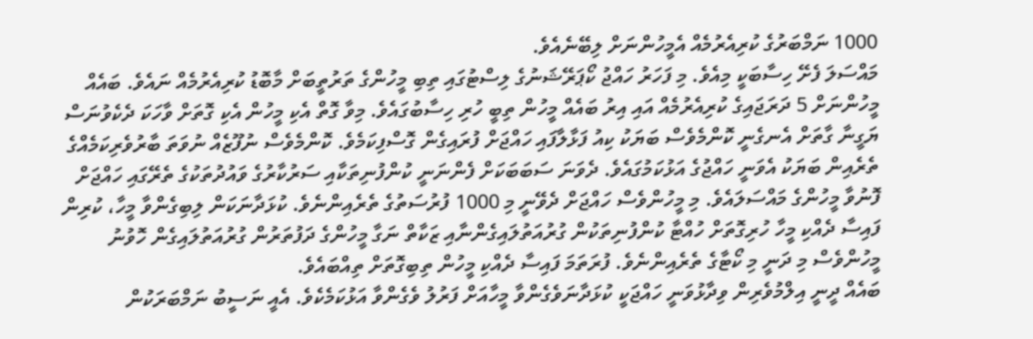1000 ނަމްބަރުގެ ކުރިއެރުމެއް އެމީހުންނަށް ލިބޭނެއެވެ.
މައްސަލަ ފެށޭ ހިސާބަކީ މިއެވެ. މި ފަހަރު ހައްޖު ކޯޕަރޭޝަނުގެ ލިސްޓުގައި ތިބި މީހުންގެ ތަރުތީބަށް މާބޮޑު ކުރިއެރުމެއް ނައެވެ. ބައެއް މީހުންނަށް 5 ދަރަޖައިގެ ކުރިއެރުމެއް އައި އިރު ބައެއް މީހުން ތިބީ ހުރި ހިސާބުގައެވެ. މިވާ ގޮތް އެކި މީހުން އެކި ގޮތަށް ވާހަކަ ދެކެވުނަސް ޔަގީނާ ގާތަށް އެނގެނީ ކޮންމެވެސް ބަޔަކު ކިއު ފަޅާލާފައި ހައްޖަށް ފުރައިގެން ގޮސްފިކަމެވެ. ކޮންމެވެސް ނުފޫޒެއް ނުވަތަ ބާރުވެރިކަމެއްގެ ތެރެއިން ބަޔަކު އެވަނީ ހައްޖުގެ އަޅުކަމުގައެވެ. ދެވަނަ ސަބަބަކަށް ފެންނަނީ ކުންފުނިތަކާއި ސަރުކާރުގެ ވައުދުތަކުގެ ތެރޭގައި ހައްޖަށް ފޮނުވާ މީހުންގެ މައްސަލައެވެ. މި މީހުންވެސް ހައްޖަށް ދެވޭނީ މި 1000 ފުރުސަތުގެ ތެރެއިންނެވެ. ކުޅަދާނަކަން ލިބިގެންވާ މީހާ، ކުރިން ފައިސާ ދެއްކި މީހާ ހުރިގޮތަށް ހުއްޓާ ކުންފުނިތަކުން ގުރުއަތުލައިގެންނާއި ޒަކާތް ނަގާ މީހުންގެ ދަފުތަރުން ގުރުއަތުލައިގެން ހޮވުނު މީހުންވެސް މި ދަނީ މި ކޯޓާގެ ތެރެއިންނެވެ. ފުރަތަމަ ފައިސާ ދެއްކި މީހުން ތިބިގޮތަށް ތިއްބައެވެ.
ބައެއް ދީނީ އިލްމުވެރިން ވިދާޅުވަނީ ހައްޖަކީ ކުޅަދާނަވެގެންވާ މީހާއަށް ފަރުލު ވެގެންވާ އަޅުކަމެކެވެ. އެއީ ނަސީބު ނަމްބަރަކުން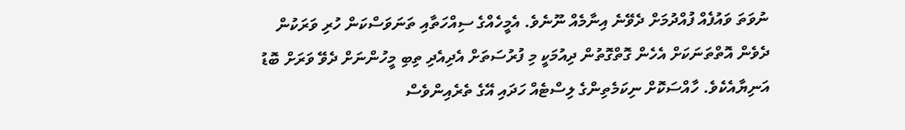ނުވަތަ ވައުފެއް ފުއްދުމަށް ދެވޭނެ އިނާމެއް ނޫނެވެ. އެމީހެއްގެ ސިއްހަތާއި ތަނަވަސްކަން ހުރި ވަރަކުން ދެވެން އޮތްތަނަކަށް އެހެން ގޮތްގޮތުން ދިއުމަކީ މި ފުރުސަތަށް އެދިއެދި ތިބި މީހުންނަށް ދެވޭ ވަރަށް ބޮޑު އަނިޔާއެކެވެ. ހާއްސަކޮށް ނިކަމެތިންގެ ލިސްޓެއް ހަދައި އޭގެ ތެރެއިންވެސް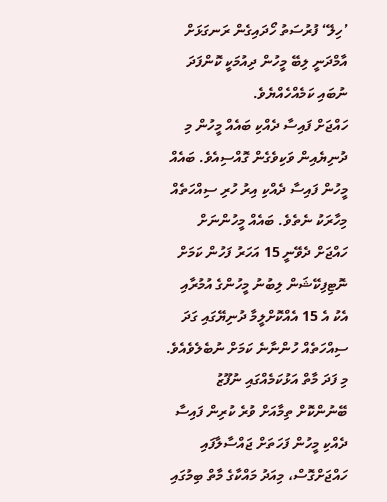’ހިލޭ‘ ފުރުސަތު ހޯދައިގެން ރަނގަޅަށް އާމްދަނީ ލިބޭ މީހުން ދިއުމަކީ ކޮންފަދަ ނުބައި ކަމެއްހެއްޔެވެ.
ހައްޖަށް ފައިސާ ދެއްކި ބައެއް މީހުން މި ދުނިޔެއިން ވަކިވެގެން ގޮއްސިއެވެ. ބައެއް މީހުން ފައިސާ ދެއްކި އިރު ހުރި ސިއްހަތެއް މިހާރަކު ނެތެވެ. ބައެއް މީހުންނަށް ހައްޖަށް ދެވޭނީ 15 އަހަރު ފަހުން ކަމަށް ނޮޓިފިކޭޝަން ލިބުނު މީހުންގެ އުމުރާއި އެކު އެ 15 އެއްކޮށްލީމާ ދުނިޔޭގައި ގަދަ ސިއްހަތެއް ހުންނާނެ ކަމަށް ނުބެލެވެއެވެ.
މި ފަދަ މާތް އަޅުކަމެއްގައި ނުފޫޒު ބޭނުންކޮށް ތިމާއަށް ވުރެ ކުރިން ފައިސާ ދެއްކި މީހުން ފަހަތަށް ޖައްސާލާފައި ހައްޖަށްގޮސް، މިއަދު މައްކާގެ މާތް ބިމުގައި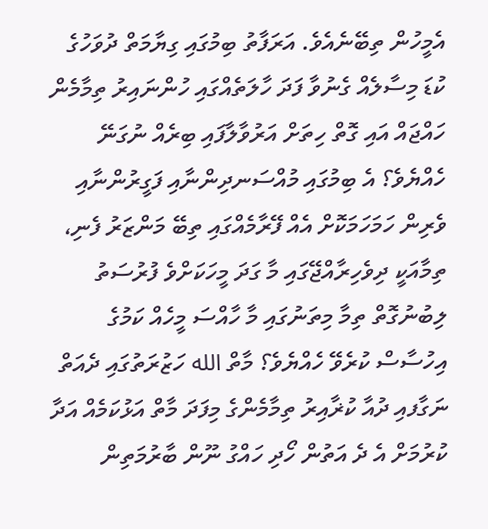އެމީހުން ތިބޭނެއެވެ. އަރަފާތު ބިމުގައި ގިޔާމަތް ދުވަހުގެ ކުޑަ މިސާލެއް ގެނުވާ ފަދަ ހާލަތެއްގައި ހުންނައިރު ތިމާމެން ހައްޖައް އައި ގޮތް ހިތަށް އަރުވާލާފައި ބިރެއް ނުގަނޭ ހެއްޔެވެ؟ އެ ބިމުގައި މުއްސަނދިންނާއި ފަގީރުންނާއި ވެރިން ހަމަހަމަކޮށް އެއް ފޭރާމެއްގައި ތިބޭ މަންޒަރު ފެނި، ތިމާއަކީ ދިވެހިރާއްޖޭގައި މާ ގަދަ މީހަކަށްވެ ފުރުސަތު ލިބުނުގޮތް ތިމާ މިތަނުގައި މާ ހާއްސަ މީހެއް ކަމުގެ އިހުސާސް ކުރެވޭ ހެއްޔެވެ؟ މާތް الله ހަޒުރަތުގައި ދެއަތް ނަގާފއި ދުއާ ކުޜާއިރު ތިމާމެންގެ މިފަދަ މާތް އަޅުކަމެއް އަދާ ކުރުމަށް އެ ދެ އަތުން ހޯދި ހައްގު ނޫން ބާރުމަތިން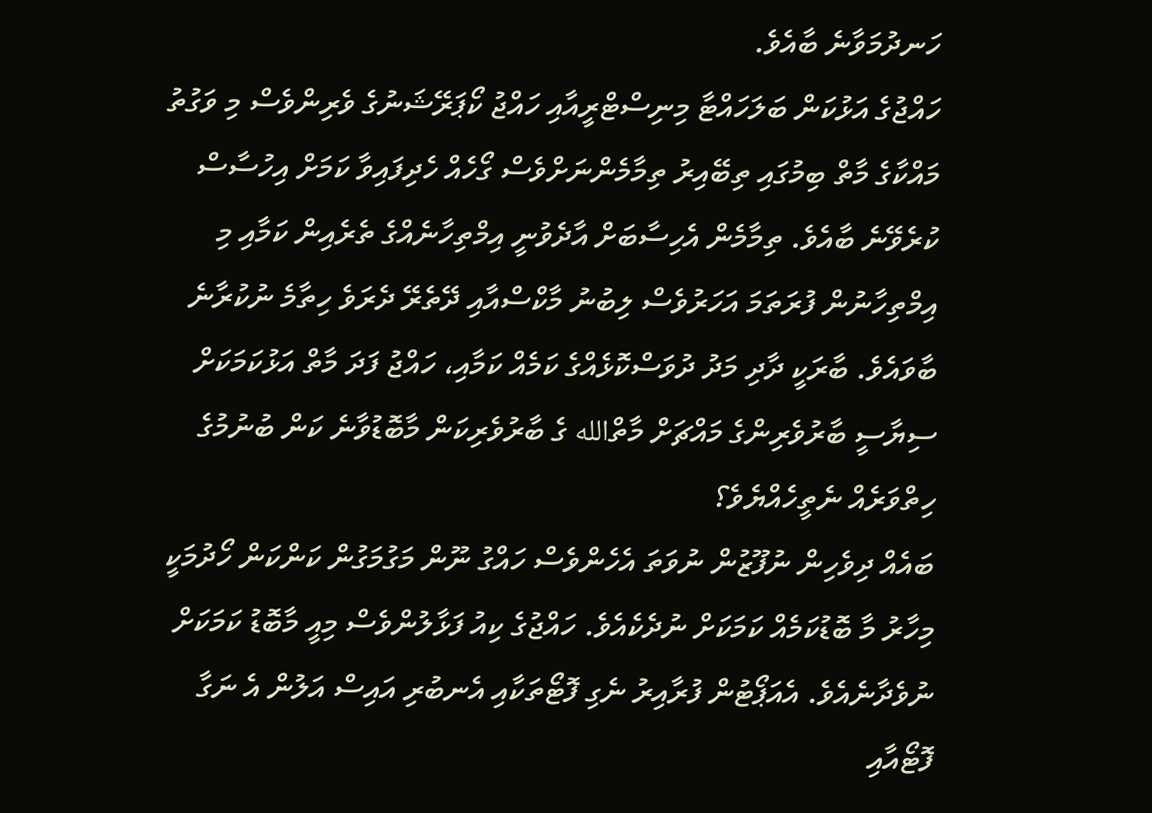ހަނދުމަވާނެ ބާއެވެ.
ހައްޖުގެ އަޅުކަން ބަލަހައްޓާ މިނިސްޓްރީއާއި ހައްޖު ކޯޕަރޭޝަނުގެ ވެރިންވެސް މި ވަގުތު މައްކާގެ މާތް ބިމުގައި ތިބޭއިރު ތިމާމެންނަށްވެސް ގޯހެއް ހެދިފައިވާ ކަމަށް އިހުސާސް ކުރެވޭނެ ބާއެވެ. ތިމާމެން އެހިސާބަށް އާދެވުނީ އިމްތިހާނެއްގެ ތެރެއިން ކަމާއި މި އިމްތިހާނުން ފުރަތަމަ އަހަރުވެސް ލިބުނު މާކްސްއާއި ދޭތެރޭ ދެރަވެ ހިތާމެ ނުކުރާނެ ބާވައެވެ. ބާރަކީ ދާދި މަދު ދުވަސްކޮޅެއްގެ ކަމެއް ކަމާއި، ހައްޖު ފަދަ މާތް އަޅުކަމަކަށް ސިޔާސީ ބާރުވެރިންގެ މައްޗަށް މާތްالله ގެ ބާރުވެރިކަން މާބޮޑުވާނެ ކަން ބުނުމުގެ ހިތްވަރެއް ނެތީހެއްޔެވެ؟
ބައެއް ދިވެހިން ނުފޫޒުން ނުވަތަ އެހެންވެސް ހައްގު ނޫން މަގުމަގުން ކަންކަން ހޯދުމަކީ މިހާރު މާ ބޮޑުކަމެއް ކަމަކަށް ނުދެކެއެވެ. ހައްޖުގެ ކިއު ފަޅާލުންވެސް މިއީ މާބޮޑު ކަމަކަށް ނުވެދާނެއެވެ. އެއަޕޯޓުން ފުރާއިރު ނެގި ފޮޓޯތަކާއި އެނބުރި އައިސް އަލުން އެ ނަގާ ފޮޓޯއާއި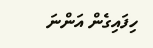ހިފައިގެން އަންނަ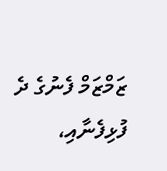ޒަމްޒަމް ފެނުގެ ދެ ފުޅިފެނާއި،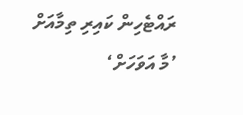ރައްޓެހިން ކައިރި ތިމާއަށް ’މާ އަވަހަށް‘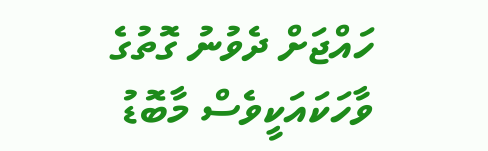ހައްޖަށް ދެވުނު ގޮތުގެ ވާހަކައަކީވެސް މާބޮޑު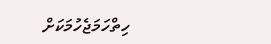ހިތްހަމަޖެހުމަކަށް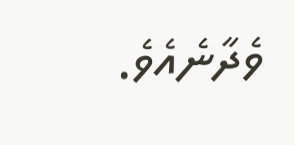ވެދާނެއެވެ.